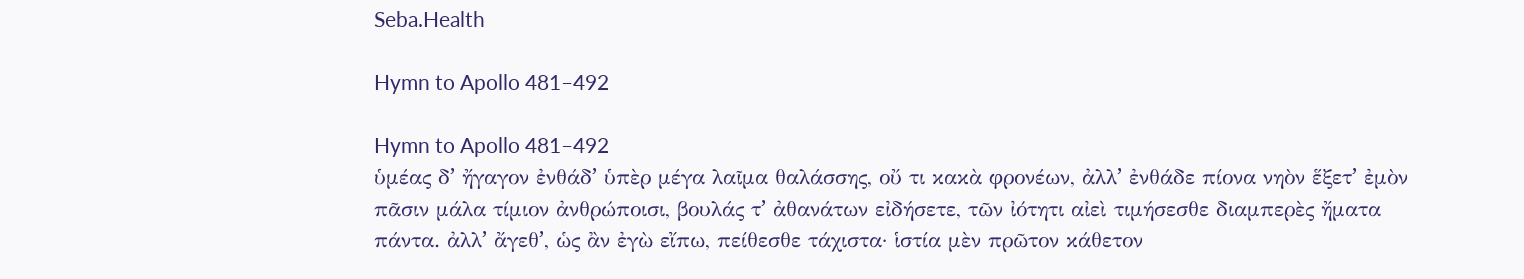Seba.Health

Hymn to Apollo 481–492

Hymn to Apollo 481–492
ὑμέας δʼ ἤγαγον ἐνθάδʼ ὑπὲρ μέγα λαῖμα θαλάσσης, οὔ τι κακὰ φρονέων, ἀλλʼ ἐνθάδε πίονα νηὸν ἕξετʼ ἐμὸν πᾶσιν μάλα τίμιον ἀνθρώποισι, βουλάς τʼ ἀθανάτων εἰδήσετε, τῶν ἰότητι αἰεὶ τιμήσεσθε διαμπερὲς ἤματα πάντα. ἀλλʼ ἄγεθʼ, ὡς ἂν ἐγὼ εἴπω, πείθεσθε τάχιστα· ἱστία μὲν πρῶτον κάθετον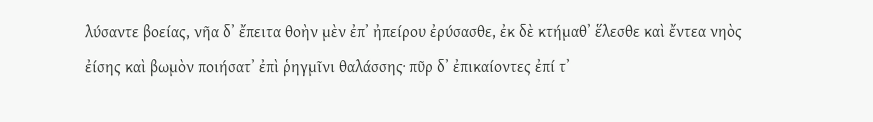λύσαντε βοείας, νῆα δʼ ἔπειτα θοὴν μὲν ἐπʼ ἠπείρου ἐρύσασθε, ἐκ δὲ κτήμαθʼ ἕλεσθε καὶ ἔντεα νηὸς ἐίσης καὶ βωμὸν ποιήσατʼ ἐπὶ ῥηγμῖνι θαλάσσης· πῦρ δʼ ἐπικαίοντες ἐπί τʼ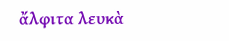ἄλφιτα λευκὰ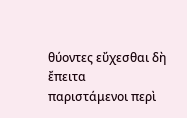θύοντες εὔχεσθαι δὴ ἔπειτα παριστάμενοι περὶ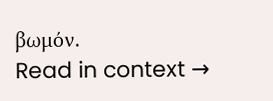βωμόν.
Read in context →